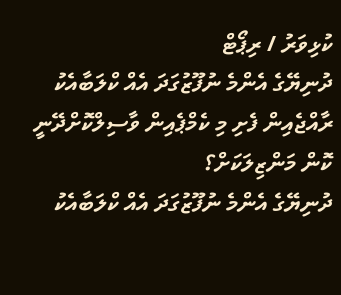ކުޅިވަރު / ރިޕޯޓް
ދުނިޔޭގެ އެންމެ ނުފޫޒުގަދަ އެއް ކްލަބާއެކު ރާއްޖެއިން ފެށި މި ކެމްޕެއިން ވާސިލްކޮށްދޭނީ ކޮން މަންޒިލަކަށް؟
ދުނިޔޭގެ އެންމެ ނުފޫޒުގަދަ އެއް ކްލަބާއެކު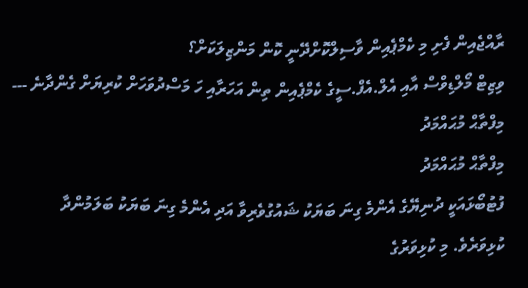ރާއްޖެއިން ފެށި މި ކެމްޕެއިން ވާސިލްކޮށްދޭނީ ކޮން މަންޒިލަކަށް؟
ވިޒިޓް މޯލްޑިވްސް އާއި އެލް.އެފް.ސީގެ ކެމްޕެއިން ތިން އަހަރާއި ހަ މަސްދުވަހަށް ކުރިޔަށް ގެންދާނެ ---
މިފްތާޙް މުޙައްމަދު
މިފްތާޙް މުޙައްމަދު
ފުޓުބޯޅައަކީ ދުނިޔޭގެ އެންމެ ގިނަ ބަޔަކު ޝައުގުވެރިވާ އަދި އެންމެ ގިނަ ބަޔަކު ބަލަމުންދާ ކުޅިވަރެވެ. މި ކުޅިވަރުގެ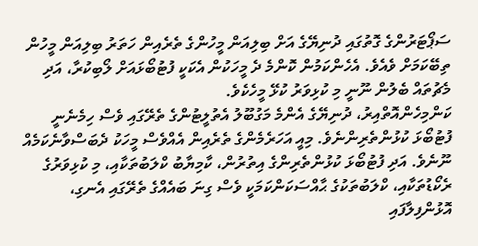ސަޕޯޓަރުންގެ ގޮތުގައި ދުނިޔޭގެ އަށް ބިލިއަން މީހުންގެ ތެރެއިން ހަތަރު ބިލިއަން މީހުން ތިބޭކަމަށް ވެއެވެ. އެހެންކަމުން ކޮންމެ ދެ މީހަކުން އެކަކީ ފުޓުބޯޅައަށް ލޯބިކުރާ، އަދި މެޗުތައް ބެލުން ނޫނީ މި ކުޅިވަރު ކުޅޭ މީހެކެވެ.
ކަންމިހެންއޮތްއިރު، ދުނިޔޭގެ އެންމެ މަގުބޫލު އެތުލީޓުންގެ ތެރޭގައި ވެސް ހިމެނެނީ ފުޓުބޯޅަ ކުޅުންތެރިންނެވެ. މިއީ އަހަރެމެންގެ ތެރެއިން އެއްވެސް މީހަކު ދެބަސްވާނެކަމެއް ނޫނެވެ. އަދި ފުޓުބޯޅަ ކުޅުންތެރިންގެ އިތުރުން، ކާމިޔާބު ކްލަބުތަކާއި، މި ކުޅިވަރުގެ ރެކޯޑުތަކާއި، ކްލަބުތަކުގެ ޙާއްސަކަންކަމަކީ ވެސް ގިނަ ބައެއްގެ ތެރޭގައި އެނގި، އޮޅުންފިލާފައި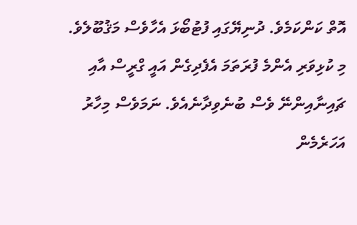އޮތް ކަންކަމެވެ. ދުނިޔޭގައި ފުޓުބޯޅަ އެހާވެސް މަޤުބޫލެވެ.
މި ކުޅިވަރި އެންމެ ފުރަތަމަ އެފެދިގެން އައީ ގްރީސް އާއި ޗައިނާއިންނޭ ވެސް ބުނެވިދާނެއެވެ. ނަމަވެސް މިހާރު އަހަރެމެން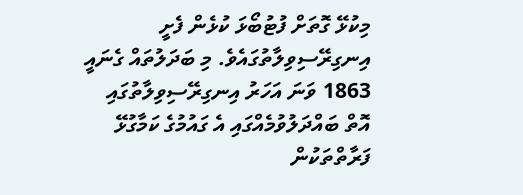މިކުޅޭ ގޮތަށް ފުޓުބޯޅަ ކުޅެން ފެށީ އިނގިރޭސިވިލާތުގައެވެ. މި ބަދަލުތައް ގެނައީ 1863 ވަނަ އަހަރު އިނގިރޭސިވިލާތުގައި އޮތް ބައްދަލުވުމެއްގައި އެ ގައުމުގެ ކަމާގުޅޭ ފަރާތްތަކުން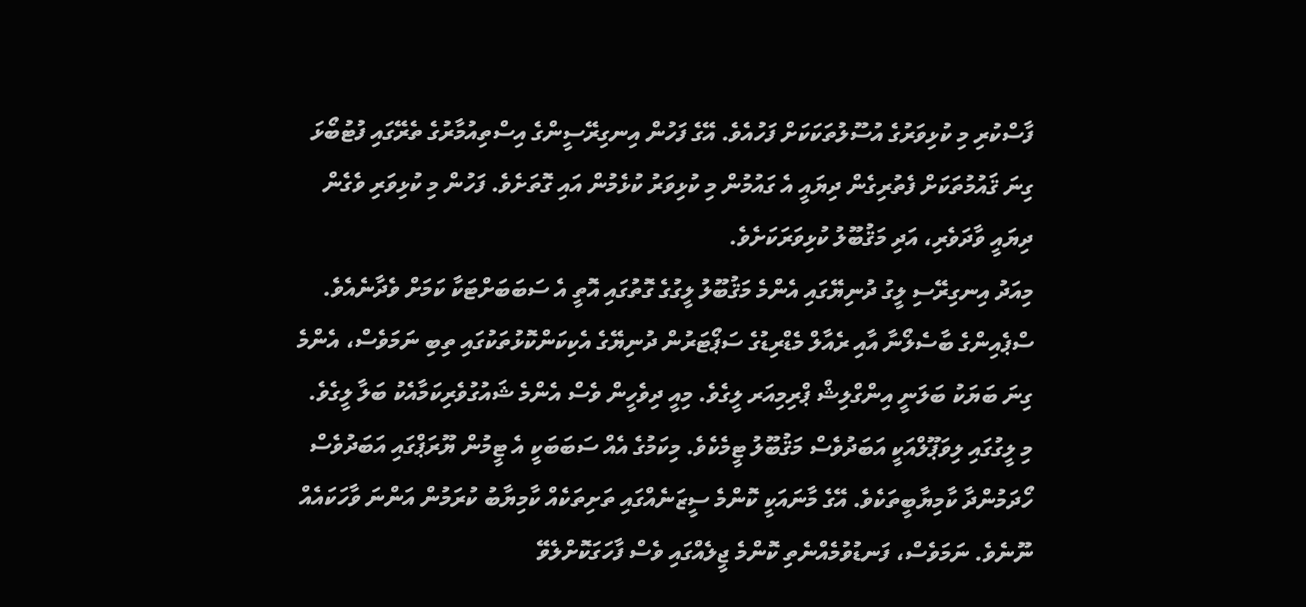ފާސްކުރި މި ކުޅިވަރުގެ އުސޫލުތަކަކަށް ފަހުއެވެ. އޭގެ ފަހުން އިނގިރޭސީންގެ އިސްތިއުމާރުގެ ތެރޭގައި ފުޓުބޯޅަ ގިނަ ޤައުމުތަކަށް ފެތުރިގެން ދިޔައީ އެ ގައުމުން މި ކުޅިވަރު ކުޅެމުން އައި ގޮތަށެވެ. ފަހުން މި ކުޅިވަރި ވެގެން ދިޔައީ ވާދަވެރި، އަދި މަޤުބޫލު ކުޅިވަރަކަށެވެ.
މިއަދު އިނގިރޭސި ލީގު ދުނިޔޭގައި އެންމެ މަޤުބޫލު ލީގުގެ ގޮތުގައި އޮތީ އެ ސަބަބަށްޓަކާ ކަމަށް ވެދާނެއެވެ. ސްޕެއިންގެ ބާސެލޯނާ އާއި ރެއާލް މެޑްރިޑުގެ ސަޕޯޓަރުން ދުނިޔޭގެ އެކިކަންކޮޅުތަކުގައި ތިބި ނަމަވެސް، އެންމެ ގިނަ ބަޔަކު ބަލަނީ އިންގްލިޝް ޕްރިމިއަރ ލީގެވެ. މިއީ ދިވެހީން ވެސް އެންމެ ޝައުގުވެރިކަމާއެކު ބަލާ ލީގެވެ.
މި ލީގުގައި ލިވަޕޫލްއަކީ އަބަދުވެސް މަޤުބޫލު ޓީމެކެވެ. މިކަމުގެ އެއް ސަބަބަކީ އެ ޓީމުން ޔޫރަޕްގައި އަބަދުވެސް ހޯދަމުންދާ ކާމިޔާބީތަކެވެ. އޭގެ މާނައަކީ ކޮންމެ ސީޒަނެއްގައި ތަށިތަކެއް ކާމިޔާބު ކުރަމުން އަންނަ ވާހަކައެއް ނޫނެވެ. ނަމަވެސް، ފަނޑުވުމެއްނެތި ކޮންމެ ޖީލެއްގައި ވެސް ފާހަގަކޮށްލެވޭ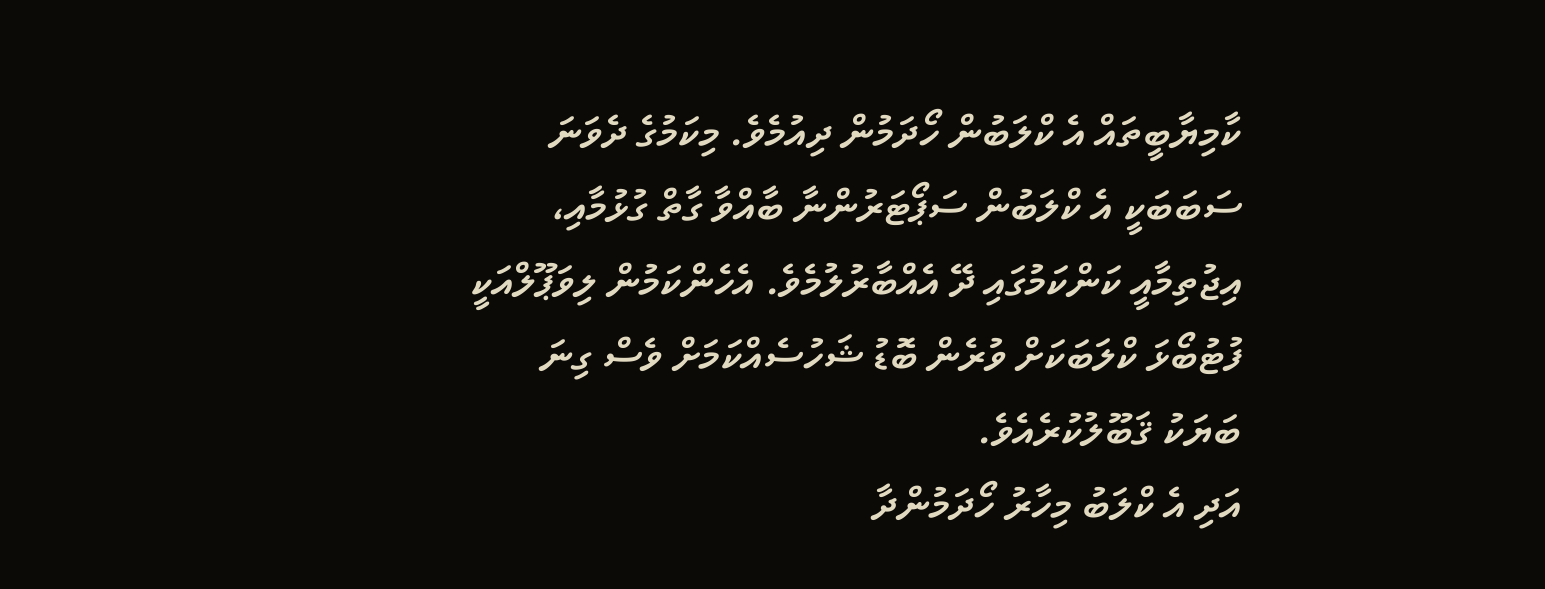ކާމިޔާބީތައް އެ ކްލަބުން ހޯދަމުން ދިއުމެވެ. މިކަމުގެ ދެވަނަ ސަބަބަކީ އެ ކްލަބުން ސަޕޯޓަރުންނާ ބާއްވާ ގާތް ގުޅުމާއި، އިޖުތިމާއީ ކަންކަމުގައި ދޭ އެއްބާރުލުމެވެ. އެހެންކަމުން ލިވަޕޫލްއަކީ ފުޓުބޯޅަ ކްލަބަކަށް ވުރެން ބޮޑު ޝަހުސެއްކަމަށް ވެސް ގިނަ ބަޔަކު ޤަބޫލުކުރެއެވެ.
އަދި އެ ކްލަބު މިހާރު ހޯދަމުންދާ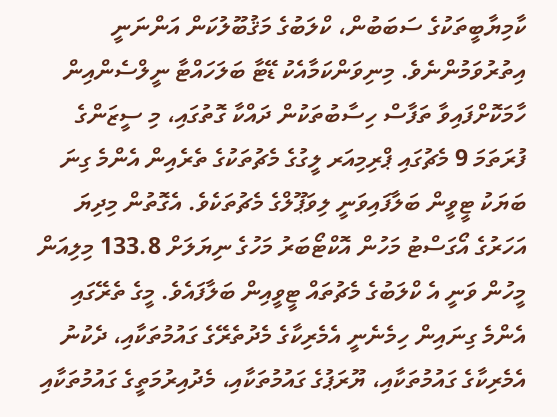ކާމިޔާބީތަކުގެ ސަބަބުން، ކްލަބުގެ މަޤުބޫލުކަން އަންނަނީ އިތުރުވަމުންނެވެ. މިނިވަންކަމާއެކު ޑޭޓާ ބަލަހައްޓާ ނީލްސެންއިން ހާމަކޮށްފައިވާ ތަފާސް ހިސާބުތަކުން ދައްކާ ގޮތުގައި، މި ސީޒަންގެ ފުރަތަމަ 9 މެޗުގައި ޕްރިމިއަރ ލީގުގެ މެޗުތަކުގެ ތެރެއިން އެންމެ ގިނަ ބަޔަކު ޓީވީން ބަލާފައިވަނީ ލިވަޕޫލްގެ މެޗުތަކެވެ. އެގޮތުން މިދިޔަ އަހަރުގެ އޯގަސްޓު މަހުން އޮކްޓޯބަރު މަހުގެ ނިޔަލަށް 133.8 މިލިއަން މީހުން ވަނީ އެ ކްލަބުގެ މެޗުތައް ޓީވީއިން ބަލާފައެވެ. މީގެ ތެރޭގައި އެންމެ ގިނައިން ހިމެނެނީ އެމެރިކާގެ މެދުތެރޭގެ ގައުމުތަކާއި، ދެކުނު އެމެރިކާގެ ގައުމުތަކާއި، ޔޫރަޕުގެ ގައުމުތަކާއި، މެދުއިރުމަތީގެ ގައުމުތަކާއި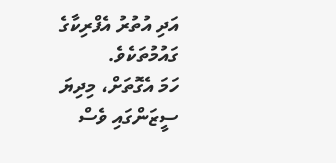އަދި އުތުރު އެފްރިކާގެ ގައުމުތަކެވެ.
ހަމަ އެގޮތަށް، މިދިޔަ ސީޒަންގައި ވެސް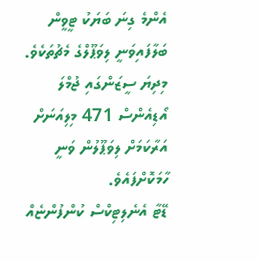އެންމެ ގިނަ ބަޔަކު ޓީވީން ބަލާފައިވަނީ ލިވަޕޫލްގެ މެޗުތަކެވެ. މިދިޔަ ސީޒަންގައި ޖުމްލަ އޯޑިއެންސް 471 މިލިއަނަށް އަރާކަމަށް ލިވަޕޫލުން ވަނީ ހާމަކޮށްފައެވެ.
ޑޭޓާ އެނެލިޓިކްސް ކުންފުންޏެއް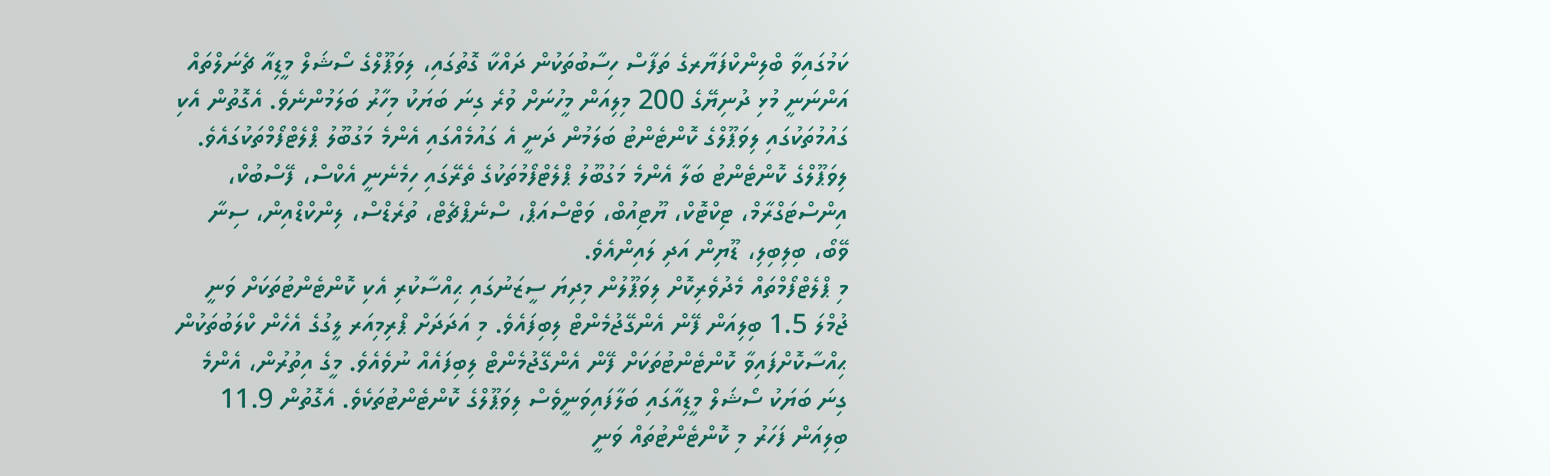ކަމުގައިވާ ބްލިންކްފަޔާރގެ ތަފާސް ހިސާބުތަކުން ދައްކާ ގޮތުގައި، ލިވަޕޫލްގެ ސޯޝަލް މީޑިއާ ޗެނަލްތައް އަންނަނީ މުޅި ދުނިޔޭގެ 200 މިލިއަން މީހުނަށް ވުރެ ގިނަ ބަޔަކު މިހާރު ބަލަމުންނެވެ. އެގޮތުން އެކި ގައުމުތަކުގައި ލިވަޕޫލްގެ ކޮންޓެންޓު ބަލަމުން ދަނީ އެ ގައުމެއްގައި އެންމެ މަގުބޫލު ޕްލެޓްފޯމްތަކުގައެވެ. ލިވަޕޫލްގެ ކޮންޓެންޓު ބަލާ އެންމެ މަގުބޫލު ޕްލެޓްފޯމުތަކުގެ ތެރޭގައި ހިމެނެނީ އެކްސް، ފޭސްބުކް، އިންސްޓަގްރާމް، ޓިކްޓޮކް، ޔޫޓިއުބް، ވަޓްސްއަޕް، ސްނެޕްޗެޓް، ތުރެޑްސް، ލިންކްޑްއިން، ސިނާ ވޭބޯ، ބިލިބިލި، ޑޫޔިން އަދި ލައިންއެވެ.
މި ޕްލެޓްފޯމްތައް މެދުވެރިކޮށް ލިވަޕޫލުން މިދިޔަ ސީޒަނުގައި ޙިއްސާކުރި އެކި ކޮންޓެންޓުތަކަށް ވަނީ ޖުމްލަ 1.5 ބިލިއަން ފޭން އެންގޭޖުމެންޓް ލިބިފައެވެ. މި އަދަދަށް ޕްރިމިއަރ ލީގުގެ އެހެން ކްލަބުތަކުން ޙިއްސާކޮށްފައިވާ ކޮންޓެންޓުތަކަށް ފޭން އެންގޭޖުމެންޓް ލިބިފައެއް ނުވެއެވެ. މީގެ އިތުރުން، އެންމެ ގިނަ ބަޔަކު ސޯޝަލް މީޑިއާގައި ބަލާފައިވަނީވެސް ލިވަޕޫލްގެ ކޮންޓެންޓުތަކެވެ. އެގޮތުން 11.9 ބިލިއަން ފަހަރު މި ކޮންޓެންޓުތައް ވަނީ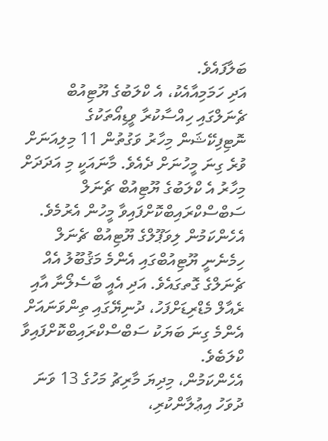ބަލާފައެވެ.
އަދި ހަމަމިއާއެކު، އެ ކްލަބުގެ ޔޫޓިއުބް ޗެނަލްގައި ހިއްސާކުރާ ވީޑިއޯތަކުގެ ނޮޓިފިކޭޝަން މިހާރު ވަގުތުން 11 މިލިއަނަށް ވުރެ ގިނަ މީހުނަށް ދެއެވެ. މާނައަކީ މި އަދަދަށް މިހާރު އެ ކްލަބުގެ ޔޫޓިއުބް ޗެނަލް ސަބްސްކްރައިބްކޮށްފައިވާ މީހުން އެރުމެވެ. އެހެންކަމުން ލިވަޕޫލްގެ ޔޫޓިއުބް ޗެނަލް ހިމެނެނީ ޔޫޓިއުބްގައި އެންމެ މަޤުބޫލު އެއް ޗެނަލްގެ ގޮތގައެވެ. އަދި އެއީ ބާސެލޯނާ އާއި ރެއާލް މެޑްރިޑަށްފަހު، ދުނިޔޭގައި ތިންވަނައަށް އެންމެ ގިނަ ބަޔަކު ސަބްސްކްރައިބްކޮށްފައިވާ ކްލަބެވެ.
އެހެންކަމުން، މިދިޔަ މާރިޗު މަހުގެ 13 ވަނަ ދުވަހު އިޢުލާންކުރި،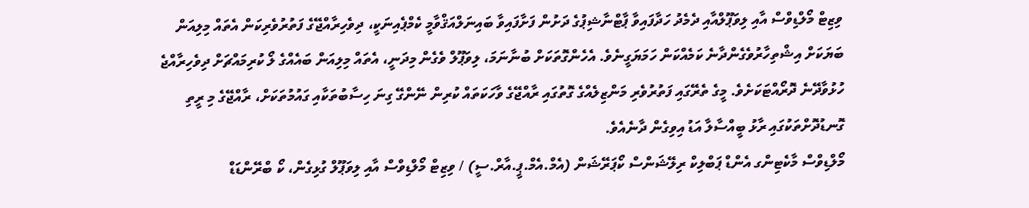ވިޒިޓް މޯލްޑިވްސް އާއި ލިވަޕޫލްއާއި ދެމެދު ހަދާފައިވާ ޕާޓްނާޝިޕުގެ ދަށުން ފަށާފައިވާ ބައިނަލްއަޤްވާމީ ކެމްޕެއިނަކީ، ދިވެހިރާއްޖޭގެ ފަތުރުވެރިކަން އެތައް މިލިއަން ބަޔަކަށް އިޝްތިހާރުވެގެންދާނެ ކަމެއްކަން ހަމަޔަގީނެވެ. އެހެންގޮތަކަށް ބުނާނަމަ، ލިވަޕޫލް ވެގެން މިދަނީ، އެތައް މިލިއަން ބައެއްގެ ލޯ ކުރިމައްޗަށް ދިވެހިރާއްޖެ ހުޅުވާދޭނެ ދޮރޯއްޓަކަށެވެ. މީގެ ތެރޭގައި ފަތުރުވެރި މަންޒިލެއްގެ ގޮތުގައި ރާއްޖޭގެ ވާހަކަތައް ކުރިން ނޭންގޭ ގިނަ ހިސާބުތަކާއި ގައުމުތަކަށް، ރާއްޖޭގެ މި ރީތި ގޮނޑުދޮށްތަކުގައި ރާޅު ބީއްސާލާ އަޑު އިވިގެން ދާނެއެވެ.
މޯލްޑިވްސް މާކެޓިންގ އެންޑް ޕަބްލިކް ރިލޭޝަންސް ކޯޕަރޭޝަން (އެމް.އެމް.ޕީ.އާރް.ސީ) / ވިޒިޓް މޯލްޑިވްސް އާއި ލިވަޕޫލް ގުޅިގެން، ކޯ ބްރޭންޑަޑް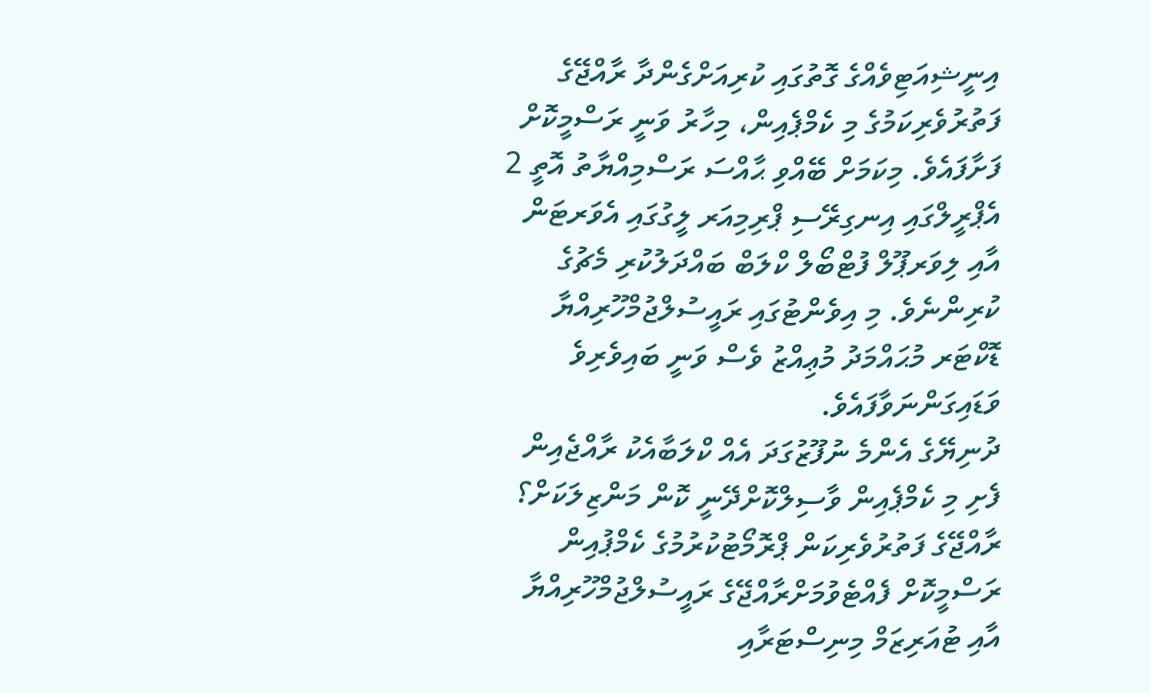އިނީޝިއަޓިވެއްގެ ގޮތުގައި ކުރިއަށްގެންދާ ރާއްޖޭގެ ފަތުރުވެރިކަމުގެ މި ކެމްޕެއިން، މިހާރު ވަނީ ރަސްމީކޮށް  ފަށާފައެވެ. މިކަމަށް ބޭއްވި ޙާއްސަ ރަސްމިއްޔާތު އޮތީ 2 އެޕްރީލްގައި އިނގިރޭސި ޕްރިމިއަރ ލީގުގައި އެވަރޓަން އާއި ލިވަރޕޫލް ފުޓްބޯލް ކްލަބް ބައްދަލުކުރި މެޗުގެ ކުރިންނެވެ. މި އިވެންޓުގައި ރައީސުލްޖުމްހޫރިއްޔާ ޑޮކްޓަރ މުޙައްމަދު މުޢިއްޒު ވެސް ވަނީ ބައިވެރިވެ ވަޑައިގަންނަވާފައެވެ.
ދުނިޔޭގެ އެންމެ ނުފޫޒުގަދަ އެއް ކްލަބާއެކު ރާއްޖެއިން ފެށި މި ކެމްޕެއިން ވާސިލްކޮށްދޭނީ ކޮން މަންޒިލަކަށް؟
ރާއްޖޭގެ ފަތުރުވެރިކަން ޕްރޮމޯޓުކުރުމުގެ ކެމްޕުއިން ރަސްމީކޮށް ފެއްޓެވުމަށްރާއްޖޭގެ ރައީސުލްޖުމްހޫރިއްޔާ އާއި ޓުއަރިޒަމް މިނިސްޓަރާއި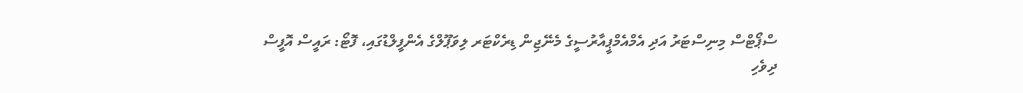ސްޕޯޓްސް މިނިސްޓަރު އަދި އެމްއެމްޕީއާރުސީގެ މެނޭޖިން ޑިރެކްޓަރ ލިވަޕޫލްގެ އެންފީލްޑުގައި، ފޮޓޯ: ރައީސް އޮފީސް
ދިވެހި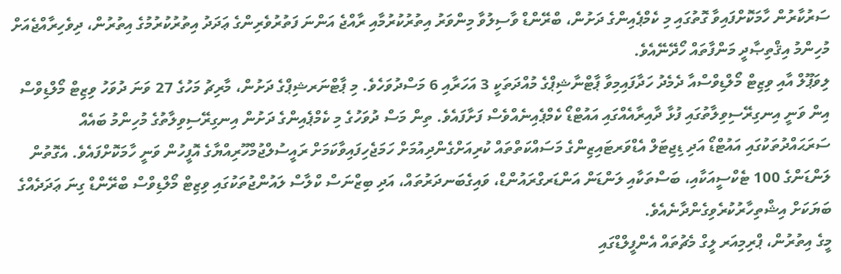ސަރުކާރުން ހާމަކޮށްފައިވާ ގޮތުގައި މި ކެމްޕެއިންގެ ދަށުން، ބްރޭންޑް ވާސިލުވާ މިންވަރު އިތުރުކުރުމާއި ރާއްޖެ އަންނަ ފަތުރުވެރިންގެ ޢަދަދު އިތުރުކުރުމުގެ އިތުރުން، ދިވެހިރާއްޖެއަށް މުހިންމު އިޤްތިޞާދީ މަންފާތައް ހޯދޭނޭއެވެ.
ލިވަޕޫލް އާއި ވިޒިޓް މޯލްޑިވްސްއާ ދެމެދު ހަދާފައިމިވާ ޕާޓްނާޝިޕްގެ މުއްދަތަކީ 3 އަހަރާއި 6 މަސްދުވަހެވެ. މި ޕާޓްނަރޝިޕްގެ ދަށުން، މާރިޗު މަހުގެ 27 ވަނަ ދުވަހު ވިޒިޓް މޯލްޑިވްސް އިން ވަނީ އިނގިރޭސިވިލާތުގައި ފުޅާ ދާއިރާއެއްގައި އައުޓްޑޯ ކެމްޕެއިނެއްވެސް ފަށާފައެވެ. ތިން މަސް ދުވަހުގެ މި ކެމްޕެއިންގެ ދަށުން އިނގިރޭސިވިލާތުގެ މުހިންމު ބައެއް ސަރަޙައްދުތަކުގައި އައުޓްޑޯ އަދި ޑިޖިޓަލް އެޑްވަރޓައިޒިންގެ މަސައްކަތްތައް ކުރިއަށްގެންދިއުމަށް ހަމަޖެހިފައިވާކަމަށް ރައީސުލްޖުމްހޫރިއްޔާގެ އޮފީހުން ވަނީ ހާމަކޮށްފައެވެ. އެގޮތުން ލަންޑަންގެ 100 ޓެކްސީއަކާއި، ބަސްތަކާއި ލަންޑަން އަންޑަރގްރައުންޑް، ވައިގެބަނދަރުތައް، އަދި ބިޒްނަސް ކްލާސް ލައުންޖުތަކުގައި ވިޒިޓް މޯލްޑިވްސް ބްރޭންޑް ގިނަ ޢަދަދެއްގެ ބަޔަކަށް އިޝްތިހާރުކުރެވިގެންދާނެއެވެ.
މީގެ އިތުރުން، ޕްރިމިއަރ ލީގް މެޗުތައް އެންފީލްޑްގައި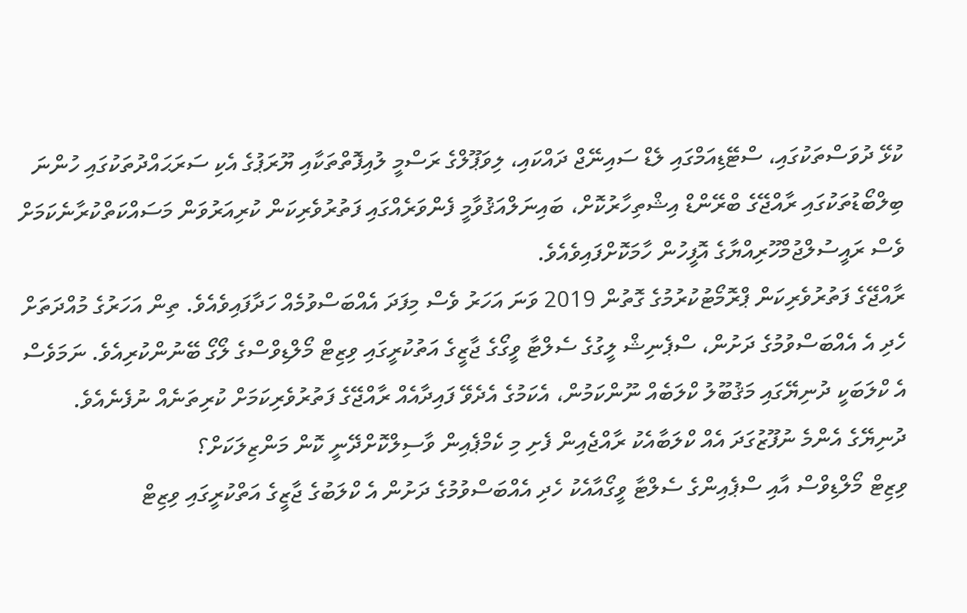ކުޅޭ ދުވަސްތަކުގައި، ސްޓޭޑިއަމްގައި ލެޑް ސައިނޭޖް ދައްކައި، ލިވަޕޫލްގެ ރަސްމީ ލުއިފޮތްތަކާއި ޔޫރަޕުގެ އެކި ސަރަޙައްދުތަކުގައި ހުންނަ ބިލްބޯޑުތަކުގައި ރާއްޖޭގެ ބްރޭންޑް އިޝްތިހާރުކޮށް، ބައިނަލްއަޤުވާމީ ފެންވަރެއްގައި ފަތުރުވެރިކަން ކުރިއަރުވަން މަސައްކަތްކުރާނެކަމަށް ވެސް ރައީސުލްޖުމްހޫރިއްޔާގެ އޮފީހުން ހާމަކޮށްފައިވެއެވެ.
ރާއްޖޭގެ ފަތުރުވެރިކަން ޕްރޮމޯޓުކުރުމުގެ ގޮތުން 2019 ވަނަ އަހަރު ވެސް މިފަދަ އެއްބަސްވުމެއް ހަދާފައިވެއެވެ. ތިން އަހަރުގެ މުއްދަތަށް ހެދި އެ އެއްބަސްވުމުގެ ދަށުން، ސްޕެނިޝް ލީގުގެ ސެލްޓާ ވީގޯގެ ޖާޒީގެ އަތުކުރީގައި ވިޒިޓް މޯލްޑިވްސްގެ ލޯގޯ ބޭނުންކުރިއެވެ. ނަމަވެސް އެ ކްލަބަކީ ދުނިޔޭގައި މަޤުބޫލު ކްލަބެއް ނޫންކަމުން، އެކަމުގެ އެދެވޭ ފައިދާއެއް ރާއްޖޭގެ ފަތުރުވެރިކަމަށް ކުރިތަނެއް ނުފެނެއެވެ.
ދުނިޔޭގެ އެންމެ ނުފޫޒުގަދަ އެއް ކްލަބާއެކު ރާއްޖެއިން ފެށި މި ކެމްޕެއިން ވާސިލްކޮށްދޭނީ ކޮން މަންޒިލަކަށް؟
ވިޒިޓް މޯލްޑިވްސް އާއި ސްޕެއިންގެ ސެލްޓާ ވީގޯއާއެކު ހެދި އެއްބަސްވުމުގެ ދަށުން އެ ކްލަބުގެ ޖާޒީގެ އަތްކުރީގައި ވިޒިޓް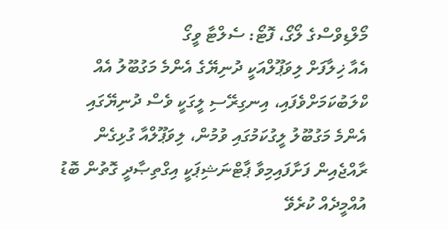މޯލްޑިވްސްގެ ލޯގޯ، ފޮޓޯ: ސެލްޓާ ވީގޯ
އެއާ ޚިލާފަށް ލިވަޕޫލްއަކީ ދުނިޔޭގެ އެންމެ މަގުބޫލު އެއް ކްލަބުކަމަށްވެފައި، އިނގިރޭސި ލީގަކީ ވެސް ދުނިޔޭގައި އެންމެ މަގުބޫލު ލީގުކަމުގައި ވުމުން، ލިވަޕޫލްއާ ގުޅިގެން ރާއްޖެއިން ފަށާފައިމިވާ ޕާޓްނަޝިޕަކީ އިގްތިޞާދީ ގޮތުން ބޮޑު އުއްމީދެއް ކުރެވޭ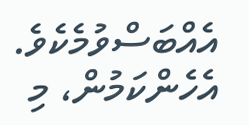އެއްބަސްވުމެކެވެ. އެހެންކަމުން، މި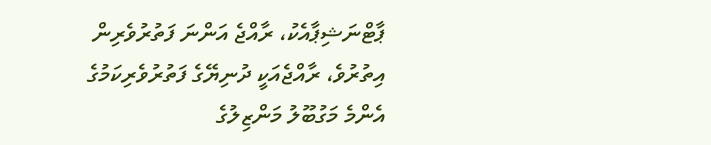ޕާޓްނަޝިޕާއެކު، ރާއްޖެ އަންނަ ފަތުރުވެރިން އިތުރުވެ، ރާއްޖެއަކީ ދުނިޔޭގެ ފަތުރުވެރިކަމުގެ އެންމެ މަގުބޫލު މަންޒިލުގެ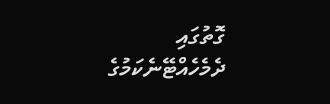ގޮތުގައި ދެމެހެއްޓޭނެކަމުގެ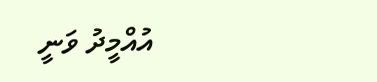އުއްމީދު ވަނީ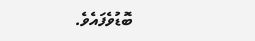ބޮޑުވެފައެވެ.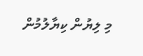މި ލިޔުން ކިޔާލުމުން